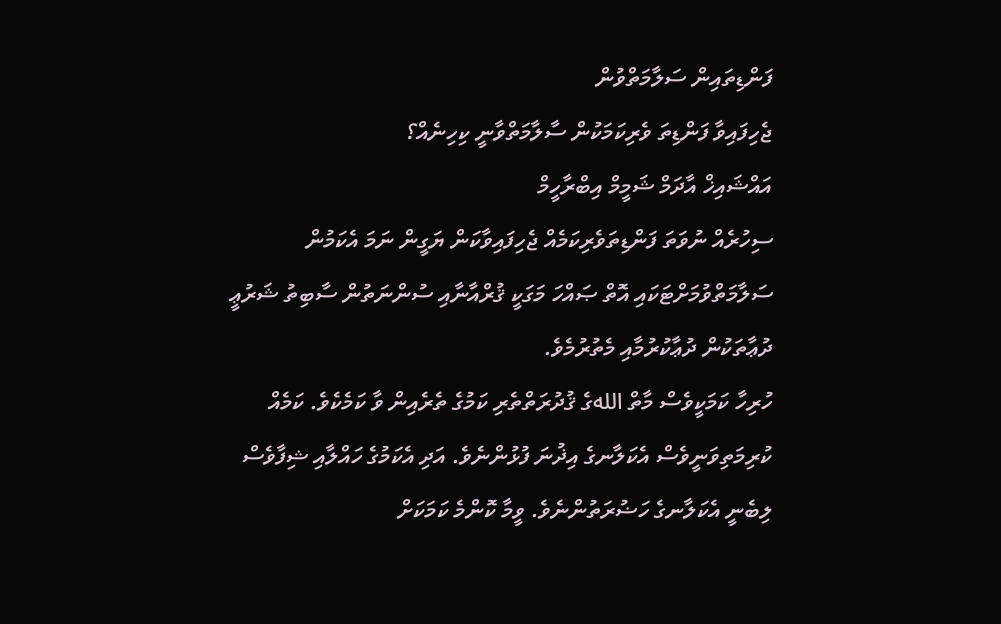ފަންޑިތައިން ސަލާމަތްވުން
ޖެހިފައިވާ ފަންޑިތަ ވެރިކަމަކުން ސާލާމަތްވާނީ ކިހިނެއް؟
އައްޝައިޚް އާދަމް ޝަމީމް އިބްރާހީމް
ސިހުރެއް ނުވަތަ ފަންޑިތަވެރިކަމެއް ޖެހިފައިވާކަން ޔަގީން ނަމަ އެކަމުން ސަލާމަތްވުމަށްޓަކައި އޮތް ޞައްހަ މަގަކީ ޤުރްއާނާއި ސުންނަތުން ސާބިތު ޝަރުޢީ ދުޢާތަކުން ދުޢާކުރުމާއި މެތުރުމެވެ.
ހުރިހާ ކަމަކީވެސް މާތް اللهގެ ޤުދުރަތްތެރި ކަމުގެ ތެރެއިން ވާ ކަމެކެވެ. ކަމެއް ކުރިމަތިވަނީވެސް އެކަލާނގެ އިޛުނަ ފުޅުންނެވެ. އަދި އެކަމުގެ ހައްލާއި ޝިފާވެސް ލިބެނީ އެކަލާނގެ ހަޟުރަތުންނެވެ. ވީމާ ކޮންމެ ކަމަކަށް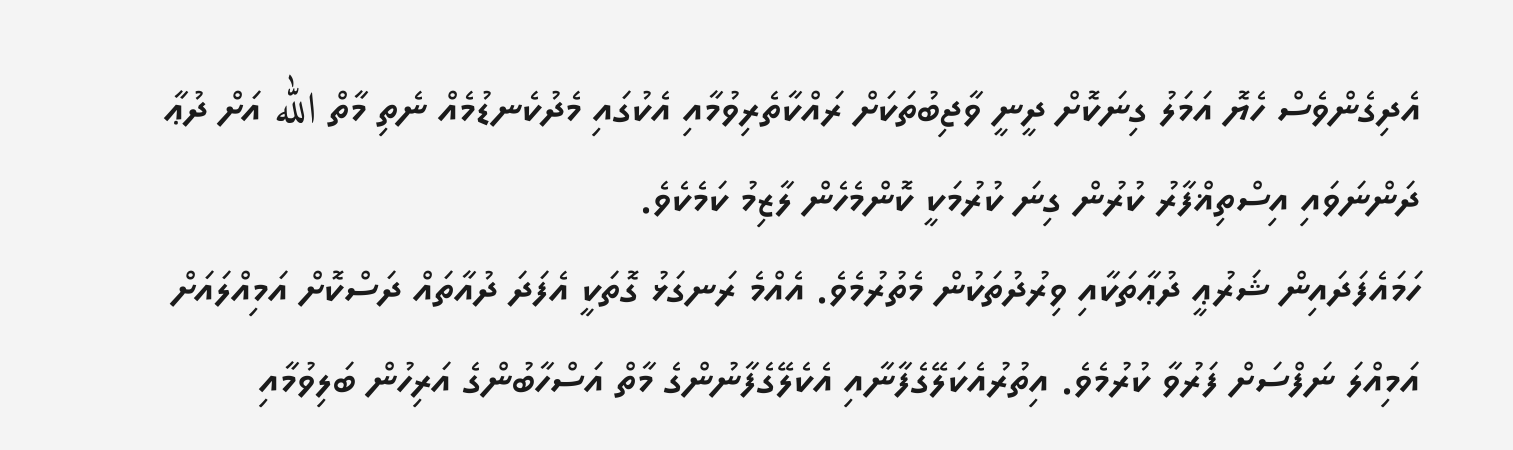އެދިގެންވެސް ހެޔޮ އަމަލު ގިނަކޮށް ދީނީ ވާޖިބުތަކަށް ރައްކާތެރިވުމާއި އެކުގައި މެދުކެނޑުމެއް ނެތި މާތް الله އަށް ދުޢާ ދަންނަވައި އިސްތިޣްފާރު ކުރުން ގިނަ ކުރުމަކީ ކޮންމެހެން ލާޒިމު ކަމެކެވެ.
ހަމައެފަދައިން ޝަރުޢީ ދުޢާތަކާއި ވިރުދުތަކުން މެތުރުމެވެ. އެއްމެ ރަނގަޅު ގޮތަކީ އެފަދަ ދުއާތައް ދަސްކޮށް އަމިއްލައަށް އަމިއްލަ ނަފްސަށް ފަރުވާ ކުރުމެވެ. އިތުރުއެކަލޭގެފާނާއި އެކެލޭގެފާނުންގެ މާތް އަސްހާބުންގެ އަރިހުން ބަލިވުމާއި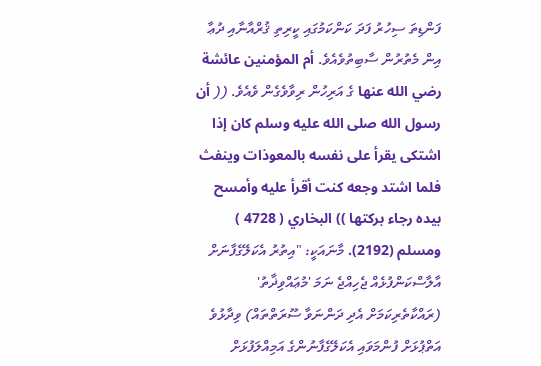ފަންޑިތަ ސިހުރު ފަދަ ކަންކަމުގައި ކީރިތި ޤުރްއާނާއި ދުޢާ އިން މެތުރުން ސާބިތުވެއެވެ. أم المؤمنين عائشة رضي الله عنها ގެ އަރިހުން ރިވާވެގެން ވެއެވެ. (( أن رسول الله صلى الله عليه وسلم كان إذا اشتكى يقرأ على نفسه بالمعوذات وينفث فلما اشتد وجعه كنت أقرأ عليه وأمسح بيده رجاء بركتها )) البخاري ( 4728 ) ومسلم (2192). މާނައަކީ: "އިތުރު އެކަލޭގެފާނަށް އާލާސްކަންފުޅެއް ޖެހިއްޖެ ނަމަ 'މުޢައްވިޛާތު' (ރައްކާތެރިކަމަށް އެދި ދަންނަވާ ސޫރަތްތައް) ވިދާޅުވެ އަތްޕުޅަށް ފުންމަވައި އެކަލޭގެފާނުންގެ އަމިއްލަފުޅަށް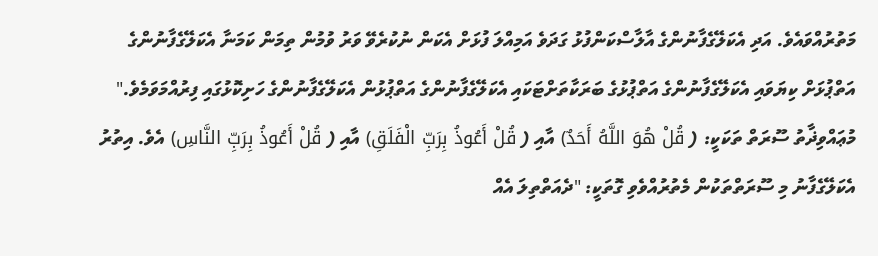މަތުރުއްވައެވެ. އަދި އެކަލޭގެފާނުންގެ އާލާސްކަންފުޅު ގަދަވެ އަމިއްލަ ފުޅަށް އެކަން ނުކުރެވޭ ވަރު ވުމުން ތިމަން ކަމަނާ އެކަލޭގެފާނުންގެ އަތްޕުޅަށް ކިޔަވައި އެކަލޭގެފާނުންގެ އަތްޕުޅުގެ ބަރަކާތަށްޓަކައި އެކަލޭގެފާނުންގެ އަތްޕުޅުން އެކަލޭގެފާނުންގެ ހަށިކޮޅުގައި ފިރުއްމަވަމެވެ." މުޢައްވިޛާތު ސޫރަތް ތަކަކީ: ( قُلْ هُوَ اللَّهُ أَحَدٌ) އާއި ( قُلْ أَعُوذُ بِرَبِّ الْفَلَقِ) އާއި ( قُلْ أَعُوذُ بِرَبِّ النَّاسِ) އެވެ. އިތުރު އެކަލޭގެފާނު މި ސޫރަތްތަކުން މެތުރުއްވެވި ގޮތަކީ: "ދެއަތްތިލަ އެއް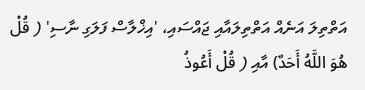އަތްތިލަ އަނެއް އަތްތިލައާއި ޖައްސައި، 'އިޚްލާސް ފަލަގި ނާސި' ( قُلْ هُوَ اللَّهُ أَحَدٌ) އާއި ( قُلْ أَعُوذُ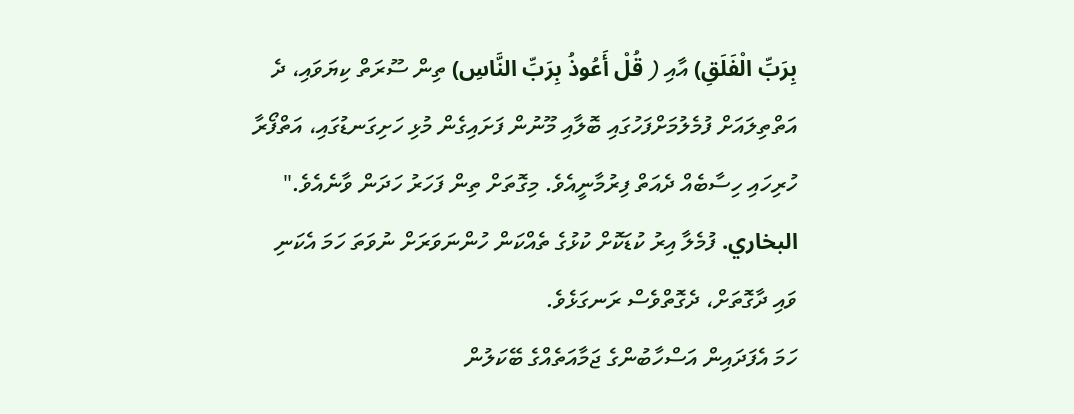بِرَبِّ الْفَلَقِ) އާއި ( قُلْ أَعُوذُ بِرَبِّ النَّاسِ) ތިން ސޫރަތް ކިޔަވައި، ދެ އަތްތިލައަށް ފުމެލުމަށްފަހުގައި ބޮލާއި މޫނުން ފަށައިގެން މުޅި ހަށިގަނޑުގައި، އަތްފޯރާ ހުރިހައި ހިސާބެއް ދެއަތް ފިރުމާނީއެވެ. މިގޮތަށް ތިން ފަހަރު ހަދަން ވާނެއެވެ." البخاري. ފުމެލާ އިރު ކުޑަކޮށް ކުޅުގެ ތެއްކަން ހުންނަވަރަށް ނުވަތަ ހަމަ އެކަނި ވައި ދާގޮތަށް، ދެގޮތްވެސް ރަނގަޅެވެ.
ހަމަ އެފަދައިން އަސްހާބުންގެ ޖަމާއަތެއްގެ ބޭކަލުން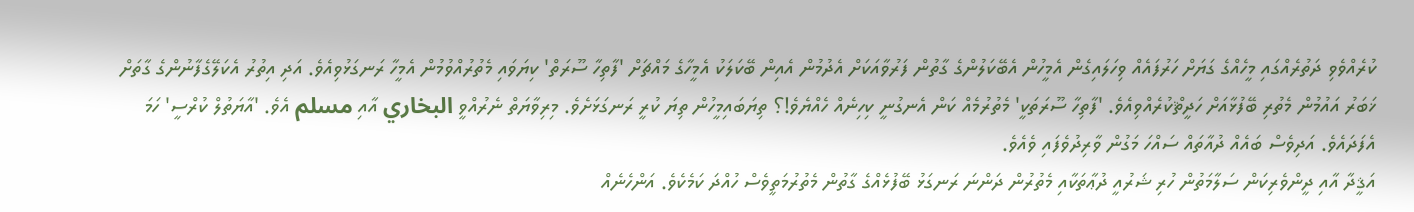ކުރެއްވެވި ދަތުރެއްގައި މީހެއްގެ ގަޔަށް ހަރުފައެއް ވިހަލައިގެން އެމީހުން އެބޭކަލުންގެ ގާތުން ފަރުވާއަކަށް އެދުމުން އެއިން ބޭކަލަކު އެމީހާގެ މައްޗަށް 'ފާތިހާ ސޫރަތް' ކިޔަވައި މެތުރުއްވުމުން އެމީހާ ރަނގަޅުވިއެވެ. އަދި އިތުރު އެކަލޭގެފާނުންގެ ގާތަށް ޚަބަރު އައުމުން މެތުރި ބޭފުޅާއަށް ހަދީޘްކުރެއްވިއެވެ. 'ފާތިހާ ސޫރަތަކީ' މެތުރުމެއް ކަން އެނގުނީ ކިހިނެއް ހެއްޔެވެ!؟ ތިޔަބައިމީހުން ތިޔަ ކުރީ ރަނގަޅަށެވެ. މިރިވާޔަތް ނެރުއްވީ البخاري އާއި مسلم އެވެ. 'އާޔަތުލް ކުރްސީ' ހަމަ އެފަދައެވެ. އަދިވެސް ބައެއް ދުއާތައް ސައްހަ މަގުން ވާރިދުވެފައި ވެއެވެ.
އަޤީދާ އާއި ދީންވެރިކަން ސަލާމަތުން ހުރި ޝަރުއީ ދުޢާތަކާއި މެތުރުން ދަންނަ ރަނގަޅު ބޭފުޅެއްގެ ގާތުން މެތުރުމަތީވެސް ހުއްދަ ކަމެކެވެ. އަންހެނެއް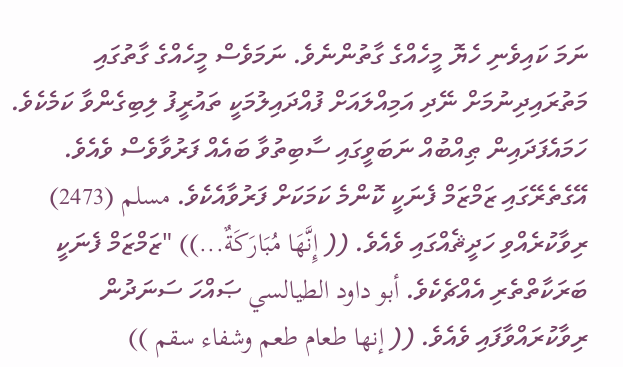ނަމަ ކައިވެނި ހެޔޮ މީހެއްގެ ގާތުންނެވެ. ނަމަވެސް މީހެއްގެ ގާތުގައި މަތުރައިދިނުމަށް ނޭދި އަމިއްލައަށް ފުއްދައިލުމަކީ ތައުރީފު ލިބިގެންވާ ކަމެކެވެ.
ހަމައެފަދައިން ޠިއްބުއް ނަބަވީގައި ސާބިތުވާ ބައެއް ފަރުވާވެސް ވެއެވެ. އޭގެތެރޭގައި ޒަމްޒަމް ފެނަކީ ކޮންމެ ކަމަކަށް ފަރުވާއެކެވެ. مسلم (2473) ރިވާކުރެއްވި ހަދީޘެއްގައި ވެއެވެ. (( إِنَّهَا مُبَارَكَةٌ...)) "ޒަމްޒަމް ފެނަކީ ބަރަކާތްތެރި އެއްޗެކެވެ. أبو داود الطيالسي ޞައްހަ ސަނަދުން ރިވާކުރައްވާފައި ވެއެވެ. (( إنها طعام طعم وشفاء سقم ))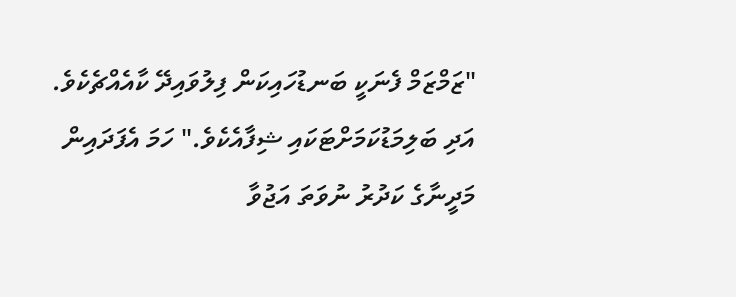"ޒަމްޒަމް ފެނަކީ ބަނޑުހައިކަން ފިލުވައިދޭ ކާއެއްޗެކެވެ. އަދި ބަލިމަޑުކަމަށްޓަކައި ޝިފާއެކެވެ." ހަމަ އެފަދައިން މަދީނާގެ ކަދުރު ނުވަތަ އަޖުވާ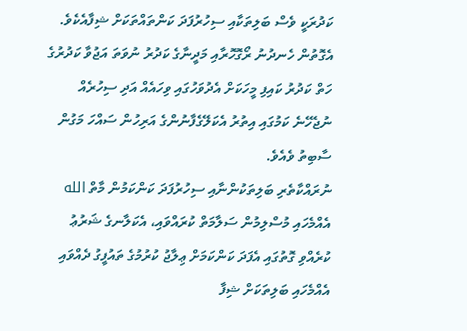ކަދުރަކީ ވެސް ބަލިތަކާއި ސިހުރުފަދަ ކަންތައްތަކަށް ޝިފާއެކެވެ. އެގޮތުން ހެނދުނު ރޯގޮހޮރާއި މަދީނާގެ ކަދުރު ނުވަތަ އަޖުވާ ކަދުރުގެ ހަތް ކަދުރު ކައިފި މީހަކަށް އެދުވަހުގައި ވިހައެއް އަދި ސިހުރެއް ނުޖެހޭނެ ކަމުގައި އިތުރު އެކަލޭގެފާނުންގެ އަރިހުން ސައްހަ މަގުން ސާބިތު ވެއެވެ.
ނުރައްކާތެރި ބަލިތަކުންނާއި ސިހުރުފަދަ ކަންކަމުން މާތް الله އެއްމެހައި މުސްލިމުން ސަލާމަތް ކުރައްވައި، އެކަލާނގެ ޝަރުޢު ކުރެއްވި ގޮތުގައި އެފަދަ ކަންކަމަށް ޢިލާޖު ކުރުމުގެ ތައުފީގު ދެއްވައި އެއްމެހައި ބަލިތަކަށް ޝިފާ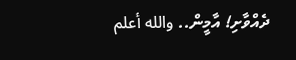ދެއްވާށި! އާމީން.. والله أعلم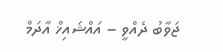ޖަވާބު ދެއްވީ – އައްޝައިޚް އާދަމް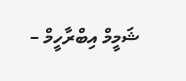ޝަމީމް އިބްރާހީމް –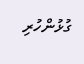ގުޅުންހުރި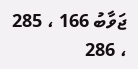ޖަވާބު 166 ، 285 ، 286